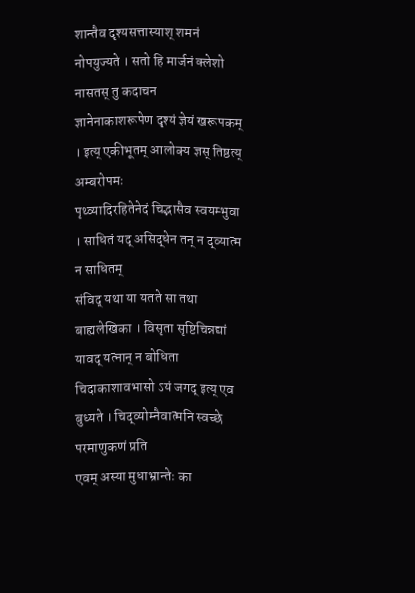शान्तैव दृश्यसत्तास्याश् शमनं नोपयुज्यते । सतो हि मार्जनं क्लेशो नासतस् तु कदाचन
ज्ञानेनाकाशरूपेण दृश्यं ज्ञेयं खरूपकम् । इत्य् एकीभूतम् आलोक्य ज्ञस् तिष्ठत्य् अम्बरोपमः
पृथ्व्यादिरहितेनेदं चिद्भासैव स्वयम्भुवा । साधितं यद् असिद्धेन तन् न द्व्यात्म न साधितम्
संविद् यथा या यतते सा तथा बाह्यलेखिका । विसृता सृष्टिचिन्नद्यां यावद् यत्नान् न बोधिता
चिदाकाशावभासो ऽयं जगद् इत्य् एव बुध्यते । चिद्व्योम्नैवात्मनि स्वच्छे परमाणुकणं प्रति
एवम् अस्या मुधाभ्रान्तेः का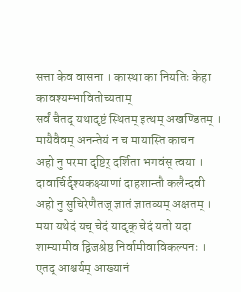सत्ता केव वासना । कास्था का नियतिः केहा कावश्यम्भावितोच्यताम्
सर्वं चैतद् यथादृष्टं स्थितम् इत्थम् अखण्डितम् । मायैवैवम् अनन्तेयं न च मायास्ति काचन
अहो नु परमा दृष्टिर् दर्शिता भगवंस् त्वया । दावार्चिर्दृश्यकक्ष्याणां दाहशान्तौ कलैन्दवी
अहो नु सुचिरेणैतज् ज्ञातं ज्ञातव्यम् अक्षतम् । मया यथेदं यच् चेदं यादृक् चेदं यतो यदा
शाम्यामीव द्विजश्रेष्ठ निर्वामीवाविकल्पनः । एतद् आश्चर्यम् आख्यानं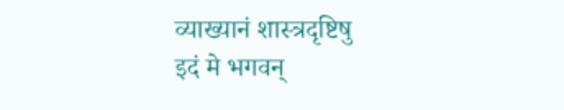व्याख्यानं शास्त्रदृष्टिषु
इदं मे भगवन्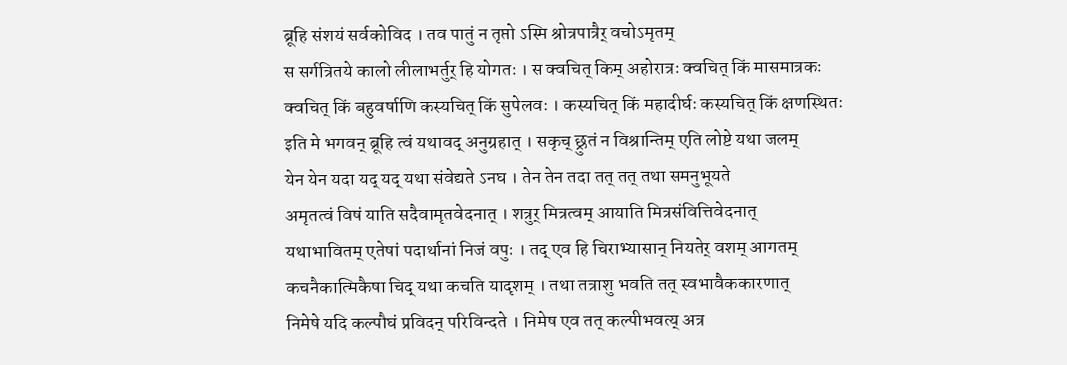ब्रूहि संशयं सर्वकोविद । तव पातुं न तृप्तो ऽस्मि श्रोत्रपात्रैर् वचोऽमृतम्
स सर्गत्रितये कालो लीलाभर्तुर् हि योगतः । स क्वचित् किम् अहोरात्रः क्वचित् किं मासमात्रकः
क्वचित् किं बहुवर्षाणि कस्यचित् किं सुपेलवः । कस्यचित् किं महादीर्घः कस्यचित् किं क्षणस्थितः
इति मे भगवन् ब्रूहि त्वं यथावद् अनुग्रहात् । सकृच् छ्रुतं न विश्रान्तिम् एति लोष्टे यथा जलम्
येन येन यदा यद् यद् यथा संवेद्यते ऽनघ । तेन तेन तदा तत् तत् तथा समनुभूयते
अमृतत्वं विषं याति सदैवामृतवेदनात् । शत्रुर् मित्रत्वम् आयाति मित्रसंवित्तिवेदनात्
यथाभावितम् एतेषां पदार्थानां निजं वपुः । तद् एव हि चिराभ्यासान् नियतेर् वशम् आगतम्
कचनैकात्मिकैषा चिद् यथा कचति यादृशम् । तथा तत्राशु भवति तत् स्वभावैककारणात्
निमेषे यदि कल्पौघं प्रविदन् परिविन्दते । निमेष एव तत् कल्पीभवत्य् अत्र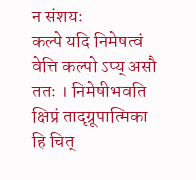न संशयः
कल्पे यदि निमेषत्वं वेत्ति कल्पो ऽप्य् असौ ततः । निमेषीभवति क्षिप्रं तादृग्रूपात्मिका हि चित्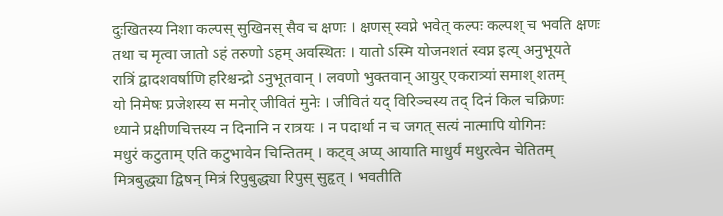दुःखितस्य निशा कल्पस् सुखिनस् सैव च क्षणः । क्षणस् स्वप्ने भवेत् कल्पः कल्पश् च भवति क्षणः
तथा च मृत्वा जातो ऽहं तरुणो ऽहम् अवस्थितः । यातो ऽस्मि योजनशतं स्वप्न इत्य् अनुभूयते
रात्रिं द्वादशवर्षाणि हरिश्चन्द्रो ऽनुभूतवान् । लवणो भुक्तवान् आयुर् एकरात्र्यां समाश् शतम्
यो निमेषः प्रजेशस्य स मनोर् जीवितं मुनेः । जीवितं यद् विरिञ्चस्य तद् दिनं किल चक्रिणः
ध्याने प्रक्षीणचित्तस्य न दिनानि न रात्रयः । न पदार्था न च जगत् सत्यं नात्मापि योगिनः
मधुरं कटुताम् एति कटुभावेन चिन्तितम् । कट्व् अप्य् आयाति माधुर्यं मधुरत्वेन चेतितम्
मित्रबुद्ध्या द्विषन् मित्रं रिपुबुद्ध्या रिपुस् सुहृत् । भवतीति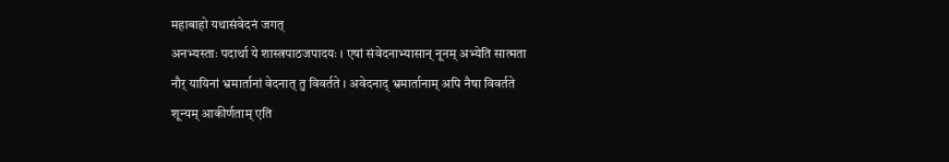महाबाहो यथासंवेदनं जगत्
अनभ्यस्ताः पदार्था ये शास्त्रपाठजपादयः । एषां संवेदनाभ्यासान् नूनम् अभ्येति सात्मता
नौर् यायिनां भ्रमार्तानां वेदनात् तु विवर्तते । अवेदनाद् भ्रमार्तानाम् अपि नैषा विवर्तते
शून्यम् आकीर्णताम् एति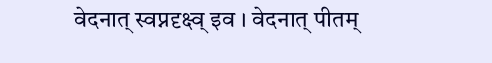वेदनात् स्वप्नदृक्ष्व् इव । वेदनात् पीतम्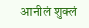आनीलं शुक्लं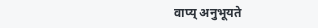वाप्य् अनुभूयते